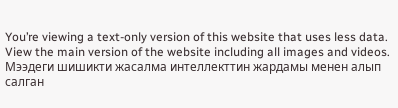You’re viewing a text-only version of this website that uses less data. View the main version of the website including all images and videos.
Мээдеги шишикти жасалма интеллекттин жардамы менен алып салган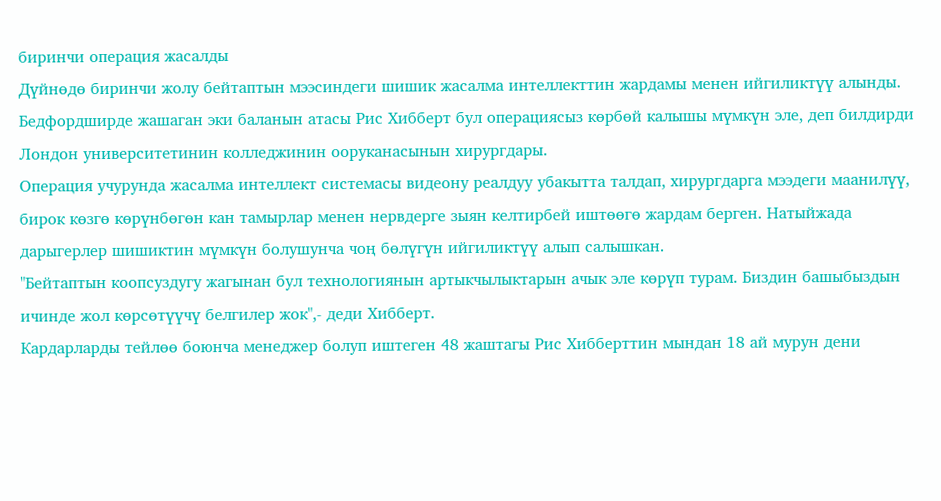биринчи операция жасалды
Дүйнөдө биринчи жолу бейтаптын мээсиндеги шишик жасалма интеллекттин жардамы менен ийгиликтүү алынды.
Бедфордширде жашаган эки баланын атасы Рис Хибберт бул операциясыз көрбөй калышы мүмкүн эле, деп билдирди Лондон университетинин колледжинин ооруканасынын хирургдары.
Операция учурунда жасалма интеллект системасы видеону реалдуу убакытта талдап, хирургдарга мээдеги маанилүү, бирок көзгө көрүнбөгөн кан тамырлар менен нервдерге зыян келтирбей иштөөгө жардам берген. Натыйжада дарыгерлер шишиктин мүмкүн болушунча чоң бөлүгүн ийгиликтүү алып салышкан.
"Бейтаптын коопсуздугу жагынан бул технологиянын артыкчылыктарын ачык эле көрүп турам. Биздин башыбыздын ичинде жол көрсөтүүчү белгилер жок",- деди Хибберт.
Кардарларды тейлөө боюнча менеджер болуп иштеген 48 жаштагы Рис Хибберттин мындан 18 ай мурун дени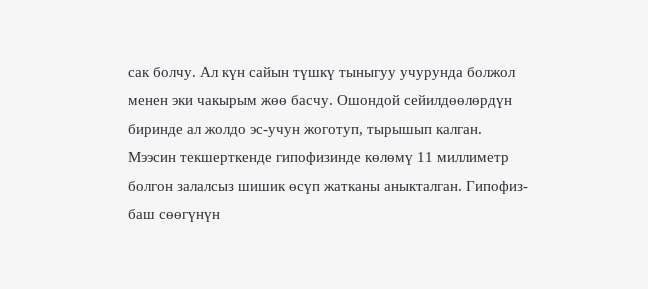сак болчу. Ал күн сайын түшкү тыныгуу учурунда болжол менен эки чакырым жөө басчу. Ошондой сейилдөөлөрдүн биринде ал жолдо эс-учун жоготуп, тырышып калган.
Мээсин текшерткенде гипофизинде көлөмү 11 миллиметр болгон залалсыз шишик өсүп жатканы аныкталган. Гипофиз- баш сөөгүнүн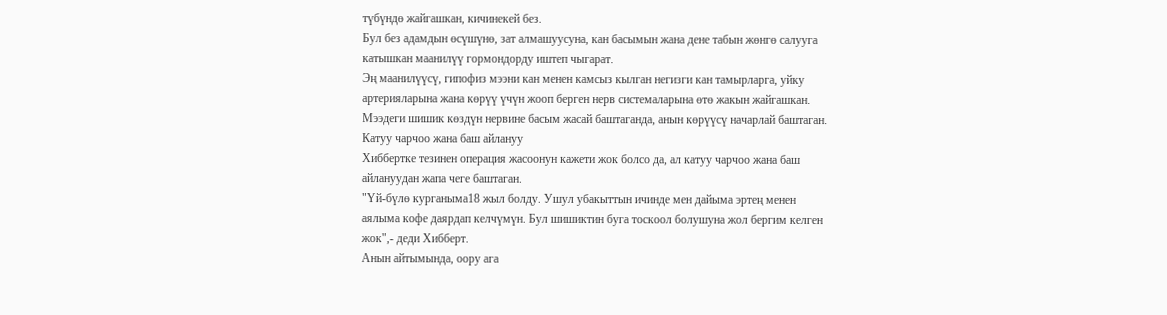түбүндө жайгашкан, кичинекей без.
Бул без адамдын өсүшүнө, зат алмашуусуна, кан басымын жана дене табын жөнгө салууга катышкан маанилүү гормондорду иштеп чыгарат.
Эң маанилүүсү, гипофиз мээни кан менен камсыз кылган негизги кан тамырларга, уйку артерияларына жана көрүү үчүн жооп берген нерв системаларына өтө жакын жайгашкан.
Мээдеги шишик көздүн нервине басым жасай баштаганда, анын көрүүсү начарлай баштаган.
Катуу чарчоо жана баш айлануу
Хиббертке тезинен операция жасоонун кажети жок болсо да, ал катуу чарчоо жана баш айлануудан жапа чеге баштаган.
"Үй-бүлө курганыма18 жыл болду. Ушул убакыттын ичинде мен дайыма эртең менен аялымa кофе даярдап келчүмүн. Бул шишиктин буга тоскоол болушуна жол бергим келген жок",- деди Хибберт.
Анын айтымында, оору ага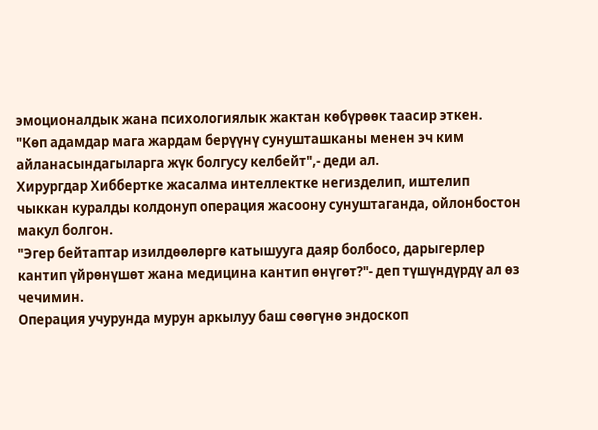эмоционалдык жана психологиялык жактан көбүрөөк таасир эткен.
"Көп адамдар мага жардам берүүнү сунушташканы менен эч ким айланасындагыларга жүк болгусу келбейт",- деди ал.
Хирургдар Хиббертке жасалма интеллектке негизделип, иштелип чыккан куралды колдонуп операция жасоону сунуштаганда, ойлонбостон макул болгон.
"Эгер бейтаптар изилдөөлөргө катышууга даяр болбосо, дарыгерлер кантип үйрөнүшөт жана медицина кантип өнүгөт?"- деп түшүндүрдү ал өз чечимин.
Операция учурунда мурун аркылуу баш сөөгүнө эндоскоп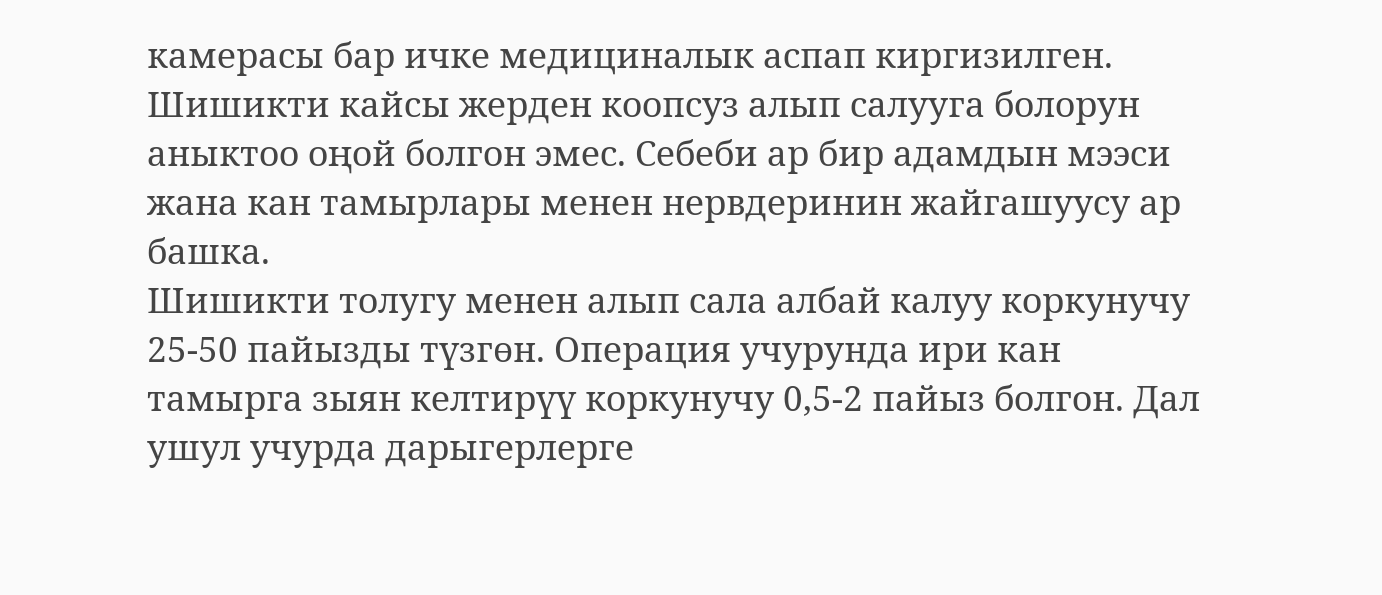камерасы бар ичке медициналык аспап киргизилген.
Шишикти кайсы жерден коопсуз алып салууга болорун аныктоо оңой болгон эмес. Себеби ар бир адамдын мээси жана кан тамырлары менен нервдеринин жайгашуусу ар башка.
Шишикти толугу менен алып сала албай калуу коркунучу 25-50 пайызды түзгөн. Операция учурунда ири кан тамырга зыян келтирүү коркунучу 0,5-2 пайыз болгон. Дал ушул учурда дарыгерлерге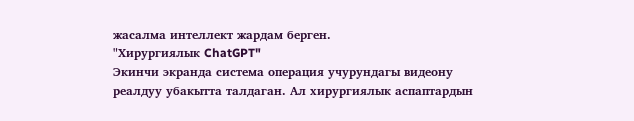жасалма интеллект жардам берген.
"Хирургиялык ChatGPT"
Экинчи экранда система операция учурундагы видеону реалдуу убакытта талдаган. Ал хирургиялык аспаптардын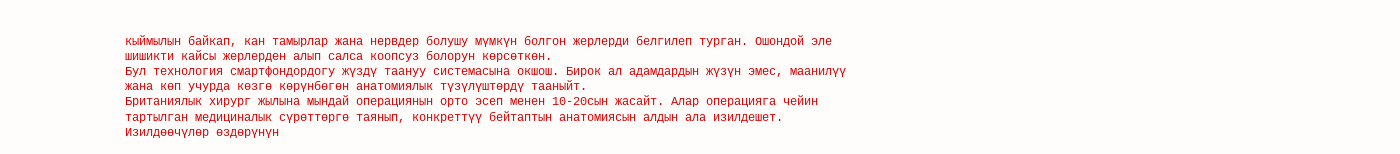кыймылын байкап, кан тамырлар жана нервдер болушу мүмкүн болгон жерлерди белгилеп турган. Ошондой эле шишикти кайсы жерлерден алып салса коопсуз болорун көрсөткөн.
Бул технология смартфондордогу жүздү таануу системасына окшош. Бирок ал адамдардын жүзүн эмес, маанилүү жана көп учурда көзгө көрүнбөгөн анатомиялык түзүлүштөрдү тааныйт.
Британиялык хирург жылына мындай операциянын орто эсеп менен 10-20сын жасайт. Алар операцияга чейин тартылган медициналык сүрөттөргө таянып, конкреттүү бейтаптын анатомиясын алдын ала изилдешет.
Изилдөөчүлөр өздөрүнүн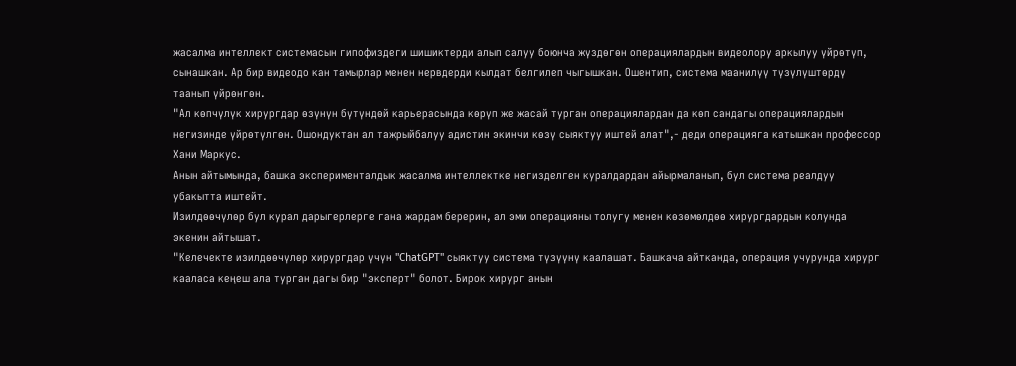жасалма интеллект системасын гипофиздеги шишиктерди алып салуу боюнча жүздөгөн операциялардын видеолору аркылуу үйрөтүп, сынашкан. Ар бир видеодо кан тамырлар менен нервдерди кылдат белгилеп чыгышкан. Ошентип, система маанилүү түзүлүштөрдү таанып үйрөнгөн.
"Ал көпчүлүк хирургдар өзүнүн бүтүндөй карьерасында көрүп же жасай турган операциялардан да көп сандагы операциялардын негизинде үйрөтүлгөн. Ошондуктан ал тажрыйбалуу адистин экинчи көзү сыяктуу иштей алат",- деди операцияга катышкан профессор Хани Маркус.
Анын айтымында, башка эксперименталдык жасалма интеллектке негизделген куралдардан айырмаланып, бул система реалдуу убакытта иштейт.
Изилдөөчүлөр бул курал дарыгерлерге гана жардам берерин, ал эми операцияны толугу менен көзөмөлдөө хирургдардын колунда экенин айтышат.
"Келечекте изилдөөчүлөр хирургдар үчүн "ChatGPT" сыяктуу система түзүүнү каалашат. Башкача айтканда, операция учурунда хирург кааласа кеңеш ала турган дагы бир "эксперт" болот. Бирок хирург анын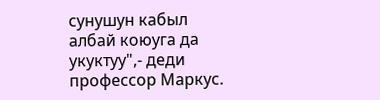сунушун кабыл албай коюуга да укуктуу",- деди профессор Маркус.